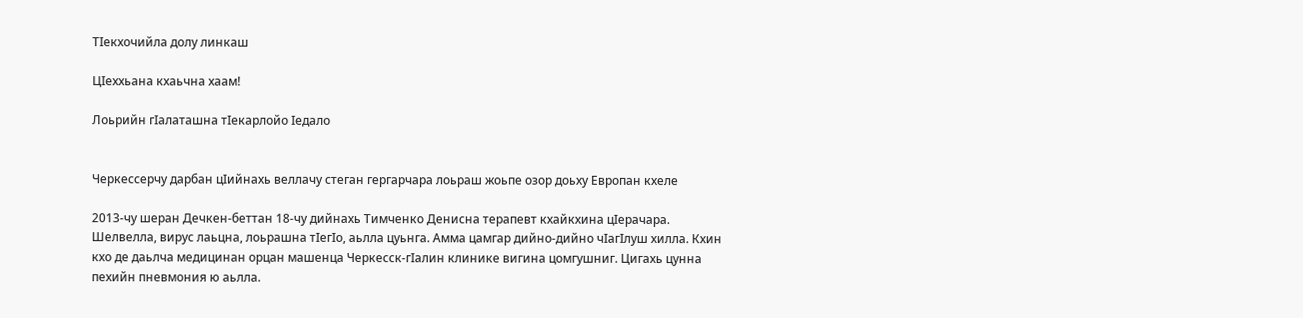ТIекхочийла долу линкаш

ЦIеххьана кхаьчна хаам!

Лоьрийн гIалаташна тIекарлойо Iедало


Черкессерчу дарбан цIийнахь веллачу стеган гергарчара лоьраш жоьпе озор доьху Европан кхеле

2013-чу шеран Дечкен-беттан 18-чу дийнахь Тимченко Денисна терапевт кхайкхина цIерачара. Шелвелла, вирус лаьцна, лоьрашна тIегIо, аьлла цуьнга. Амма цамгар дийно-дийно чIагIлуш хилла. Кхин кхо де даьлча медицинан орцан машенца Черкесск-гIалин клинике вигина цомгушниг. Цигахь цунна пехийн пневмония ю аьлла.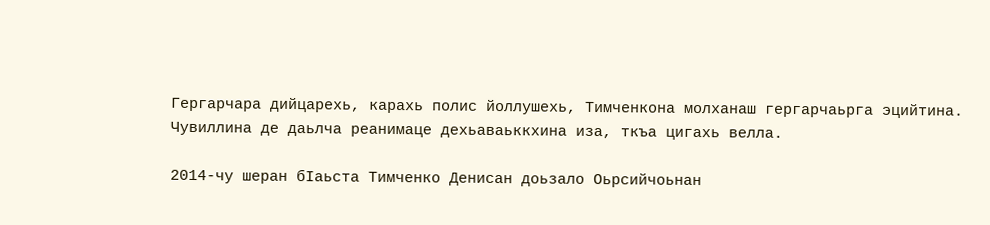Гергарчара дийцарехь, карахь полис йоллушехь, Тимченкона молханаш гергарчаьрга эцийтина. Чувиллина де даьлча реанимаце дехьаваьккхина иза, ткъа цигахь велла.

2014-чу шеран бIаьста Тимченко Денисан доьзало Оьрсийчоьнан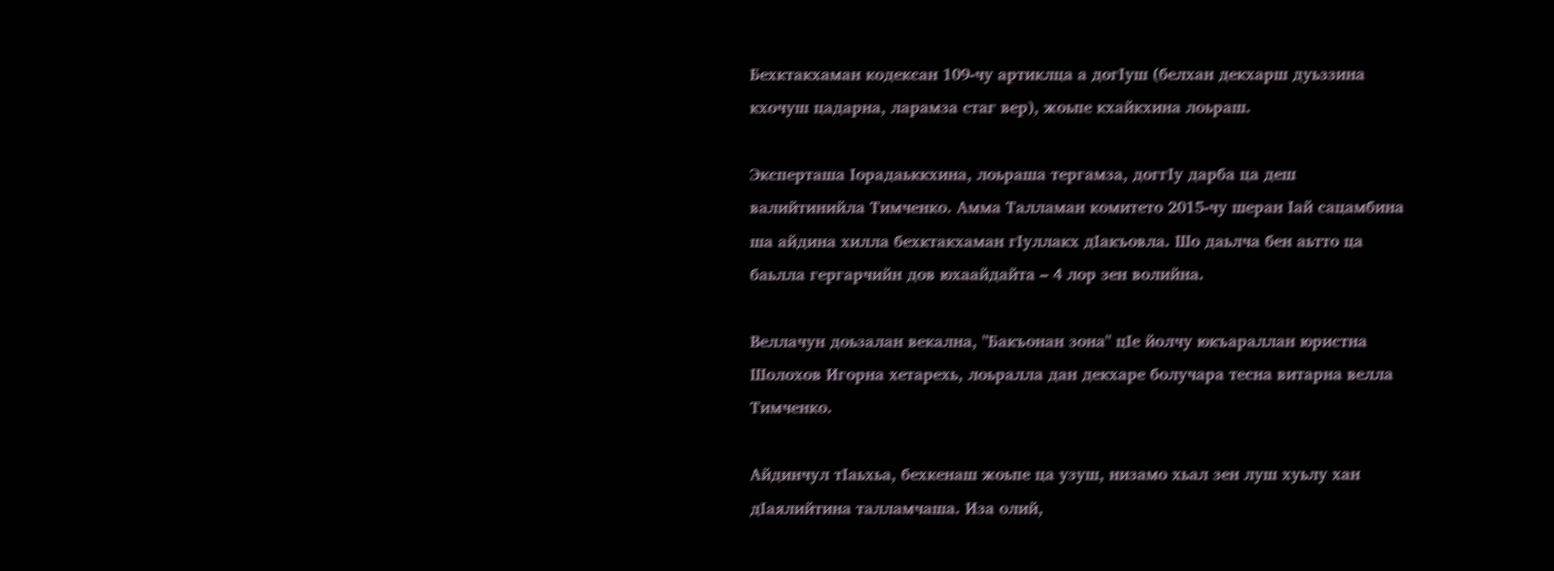Бехктакхаман кодексан 109-чу артиклца а догIуш (белхан декхарш дуьззина кхочуш цадарна, ларамза стаг вер), жоьпе кхайкхина лоьраш.

Эксперташа Iорадаьккхина, лоьраша тергамза, доггIу дарба ца деш валийтинийла Тимченко. Амма Талламан комитето 2015-чу шеран Iай сацамбина ша айдина хилла бехктакхаман гIуллакх дIакъовла. Шо даьлча бен аьтто ца баьлла гергарчийн дов юхаайдайта – 4 лор зен волийна.

Веллачун доьзалан векална, "Бакъонан зона" цIе йолчу юкъараллан юристна Шолохов Игорна хетарехь, лоьралла дан декхаре болучара тесна витарна велла Тимченко.

Айдинчул тIаьхьа, бехкенаш жоьпе ца узуш, низамо хьал зен луш хуьлу хан дIаялийтина талламчаша. Иза олий,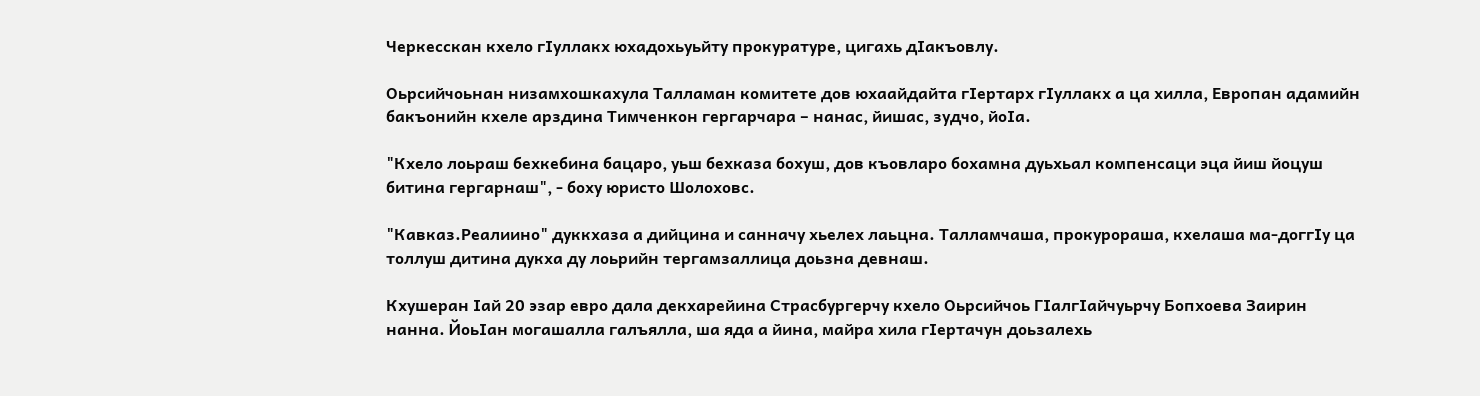Черкесскан кхело гIуллакх юхадохьуьйту прокуратуре, цигахь дIакъовлу.

Оьрсийчоьнан низамхошкахула Талламан комитете дов юхаайдайта гIертарх гIуллакх а ца хилла, Европан адамийн бакъонийн кхеле арздина Тимченкон гергарчара – нанас, йишас, зудчо, йоIа.

"Кхело лоьраш бехкебина бацаро, уьш бехказа бохуш, дов къовларо бохамна дуьхьал компенсаци эца йиш йоцуш битина гергарнаш", - боху юристо Шолоховс.

"Кавказ.Реалиино" дуккхаза а дийцина и санначу хьелех лаьцна. Талламчаша, прокурораша, кхелаша ма-доггIу ца толлуш дитина дукха ду лоьрийн тергамзаллица доьзна девнаш.

Кхушеран Iай 20 эзар евро дала декхарейина Страсбургерчу кхело Оьрсийчоь ГIалгIайчуьрчу Бопхоева Заирин нанна. ЙоьIан могашалла галъялла, ша яда а йина, майра хила гIертачун доьзалехь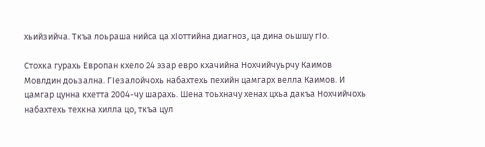хьийзийча. Ткъа лоьраша нийса ца хIоттийна диагноз, ца дина оьшшу гIо.

Стохка гурахь Европан кхело 24 эзар евро кхачийна Нохчийчуьрчу Каимов Мовлдин доьзална. ГIезалойчохь набахтехь пехийн цамгарх велла Каимов. И цамгар цунна кхетта 2004-чу шарахь. Шена тоьхначу хенах цхьа дакъа Нохчийчохь набахтехь техкна хилла цо, ткъа цул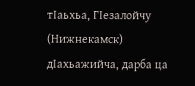тIаьхьа, ГIезалойчу (Нижнекамск) дIахьажийча, дарба ца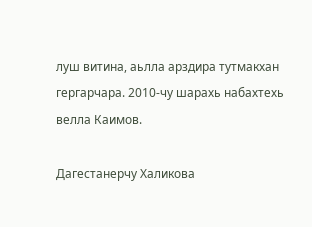луш витина, аьлла арздира тутмакхан гергарчара. 2010-чу шарахь набахтехь велла Каимов.

Дагестанерчу Халикова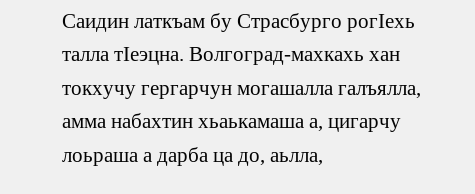Саидин латкъам бу Страсбурго рогIехь талла тIеэцна. Волгоград-махкахь хан токхучу гергарчун могашалла галъялла, амма набахтин хьаькамаша а, цигарчу лоьраша а дарба ца до, аьлла,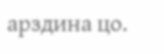арздина цо.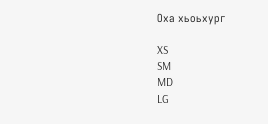Оха хьоьхург

XS
SM
MD
LG